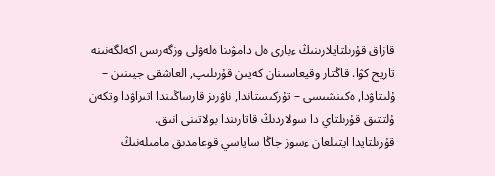قازاق قۇرىلتايلارىنىڭ ءبارى ەل دامۋىنا ەلەۋلى وزگەرىس اكەلگەنىنە تاريح كۋا. قاڭتار وقيعاسىنان كەيىن قۇرىلىپ, العاشقى جيىنىن – ۇلىتاۋدا, ەكىنشىسى – تۇركىستاندا, ناۋرىز قارساڭىندا اتىراۋدا وتكەن ۇلتتىق قۇرىلتاي دا سولاردىڭ قاتارىندا بولاتىنى انىق.
قۇرىلتايدا ايتىلعان ءسوز جاڭا ساياسي قوعامدىق مامىلەنىڭ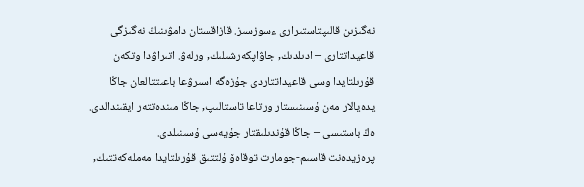نەگىزىن قالىپتاستىرارى ءسوزسىز. قازاقستان دامۋىنىڭ نەگىزگى قاعيداتتارى – ادىلدىك, جاۋاپكەرشىلىك, ورلەۋ. اتىراۋدا وتكەن قۇرىلتايدا وسى قاعيداتتاردى جۇزەگە اسىرۋعا باعىتتالعان جاڭا يدەيالار مەن ۇسىنىستار ورتاعا تاستالىپ, جاڭا مىندەتتەر ايقىندالدى. ەڭ باستىسى – جاڭا قۇندىلىقتار جۇيەسى ۇسىنىلدى.
پرەزيدەنت قاسىم-جومارت توقاەۆ ۇلتتىق قۇرىلتايدا مەملەكەتتىك,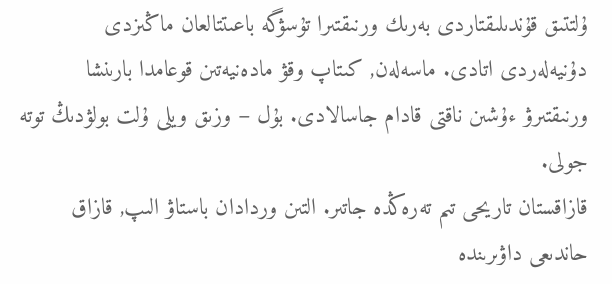ۇلتتىق قۇندىلىقتاردى بەرىك ورنىقتىرا تۇسۋگە باعىتتالعان ماڭىزدى دۇنيەلەردى اتادى. ماسەلەن, كىتاپ وقۋ مادەنيەتىن قوعامدا بارىنشا ورنىقتىرۋ ءۇشىن ناقتى قادام جاسالادى. بۇل – وزىق ويلى ۇلت بولۋدىڭ توتە جولى.
قازاقستان تاريحى تىم تەرەڭدە جاتىر. التىن وردادان باستاۋ الىپ, قازاق حاندىعى داۋىرىندە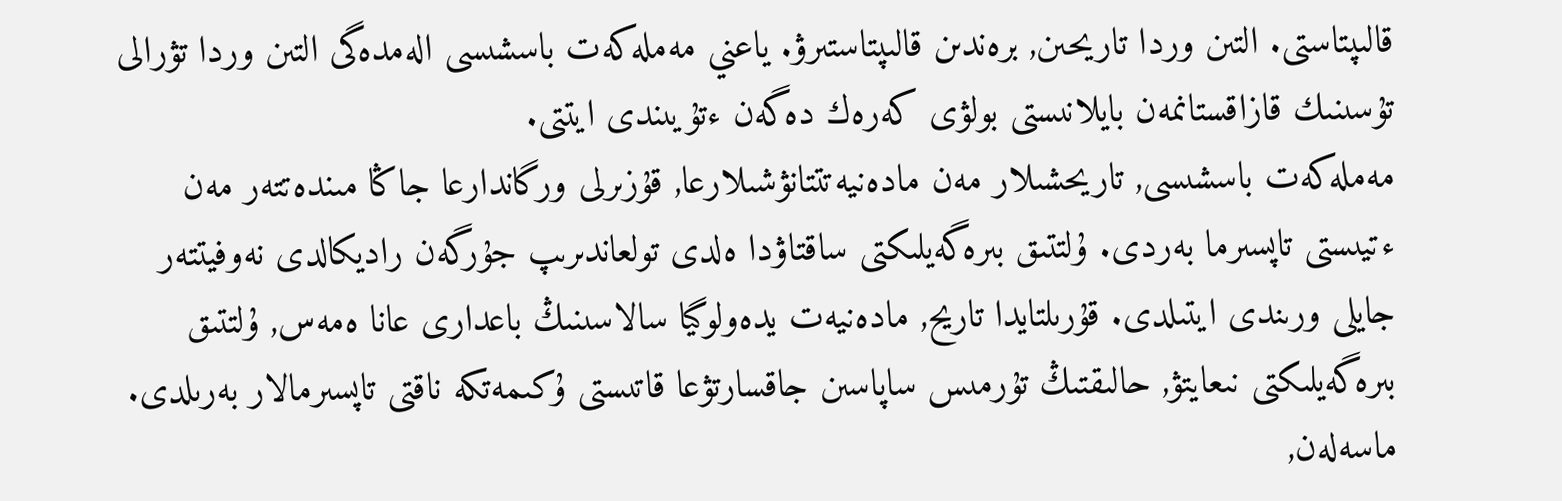قالىپتاستى. التىن وردا تاريحىن, برەندىن قالىپتاستىرۋ. ياعني مەملەكەت باسشىسى الەمدەگى التىن وردا تۋرالى تۇسىنىك قازاقستانمەن بايلانىستى بولۋى كەرەك دەگەن ءتۇيىندى ايتتى.
مەملەكەت باسشىسى, تاريحشىلار مەن مادەنيەتتتانۋشىلارعا, قۇزىرلى ورگاندارعا جاڭا مىندەتتەر مەن ءتيىستى تاپسىرما بەردى. ۇلتتىق بىرەگەيلىكتى ساقتاۋدا ەلدى تولعاندىرىپ جۇرگەن راديكالدى نەوفيتتەر جايلى ورىندى ايتىلدى. قۇرىلتايدا تاريح, مادەنيەت يدەولوگيا سالاسىنىڭ باعدارى عانا ەمەس, ۇلتتىق بىرەگەيلىكتى نىعايتۋ, حالىقتىڭ تۇرمىس ساپاسىن جاقسارتۋعا قاتىستى ۇكىمەتكە ناقتى تاپسىرمالار بەرىلدى. ماسەلەن,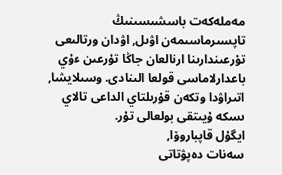مەملەكەت باسشىسىنىڭ تاپسىرماسىمەن اۋىل, اۋدان ورتالىعى تۇرعىندارىنا ارنالعان جاڭا تۇرعىن ءۇي باعدارلاماسى قولعا الىنادى. وسىلايشا, اتىراۋدا وتكەن قۇرىلتاي الداعى تالاي ىسكە ۇيىتقى بولعالى تۇر.
ايگۇل قاپباروۆا,
سەنات دەپۋتاتى